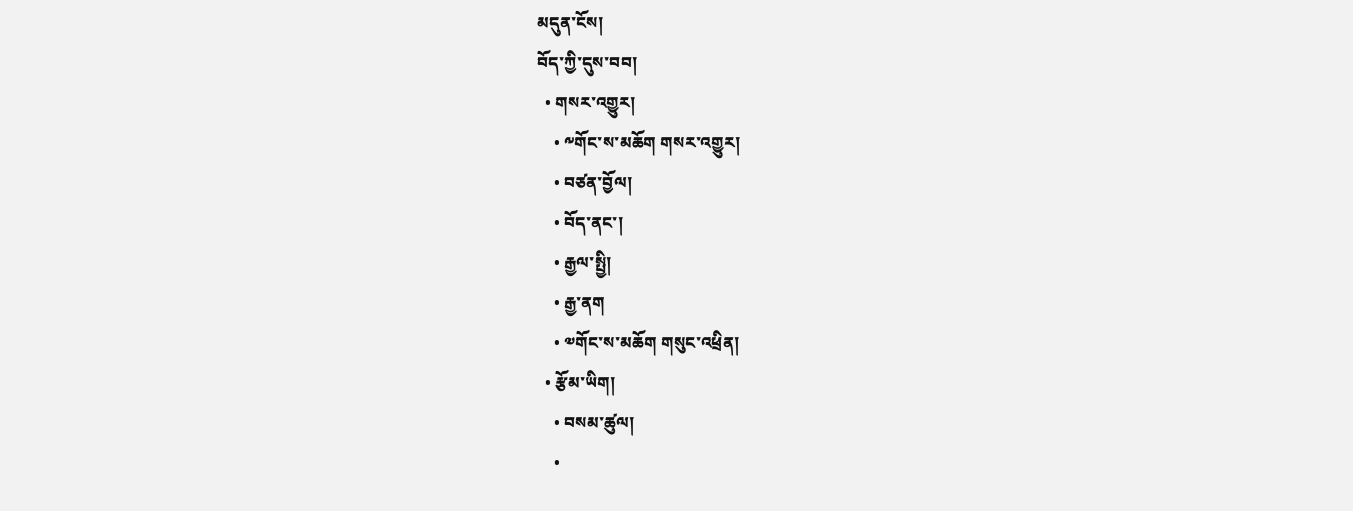མདུན་ངོས།
བོད་ཀྱི་དུས་བབ།
  • གསར་འགྱུར།
    • ༸གོང་ས་མཆོག གསར་འགྱུར།
    • བཙན་བྱོལ།
    • བོད་ནང་།
    • རྒྱལ་སྤྱི།
    • རྒྱ་ནག
    • ༧གོང་ས་མཆོག གསུང་འཕྲིན།
  • རྩོམ་ཡིག།
    • བསམ་ཚུལ།
    •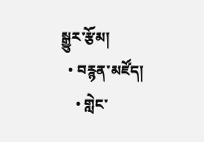སྒྱུར་རྩོམ།
  • བརྙན་མཛོད།
    • གླེང་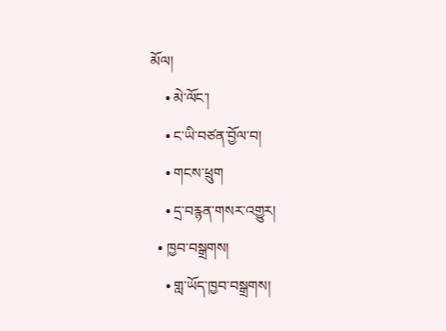མོལ།
    • མེ་ལོང་།
    • ང་ཡི་བཙན་བྱོལ་བ།
    • གངས་ཕྲུག
    • དྲ་བརྙན་གསར་འགྱུར།
  • ཁྱབ་བསྒྲགས།
    • གླ་ཡོད་ཁྱབ་བསྒྲགས།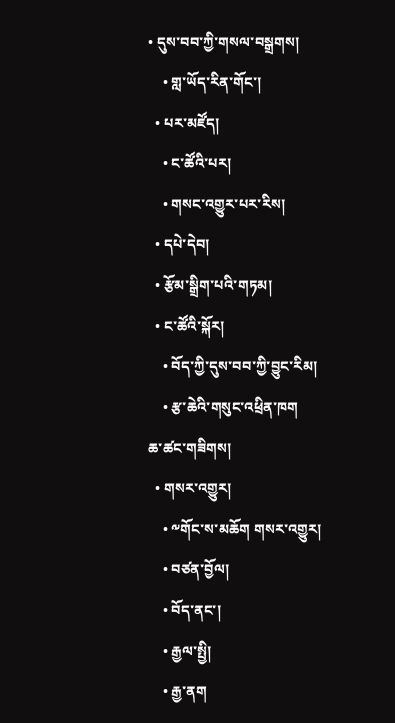• དུས་བབ་ཀྱི་གསལ་བསྒྲགས།
    • གླ་ཡོད་རིན་གོང་།
  • པར་མཛོད།
    • ང་ཚོའི་པར།
    • གསང་འགྱུར་པར་རིས།
  • དཔེ་དེབ།
  • རྩོམ་སྒྲིག་པའི་གཏམ།
  • ང་ཚོའི་སྐོར།
    • བོད་ཀྱི་དུས་བབ་ཀྱི་བྱུང་རིམ།
    • རྩ་ཆེའི་གསུང་འཕྲིན་ཁག
ཆ་ཚང་གཟིགས།
  • གསར་འགྱུར།
    • ༸གོང་ས་མཆོག གསར་འགྱུར།
    • བཙན་བྱོལ།
    • བོད་ནང་།
    • རྒྱལ་སྤྱི།
    • རྒྱ་ནག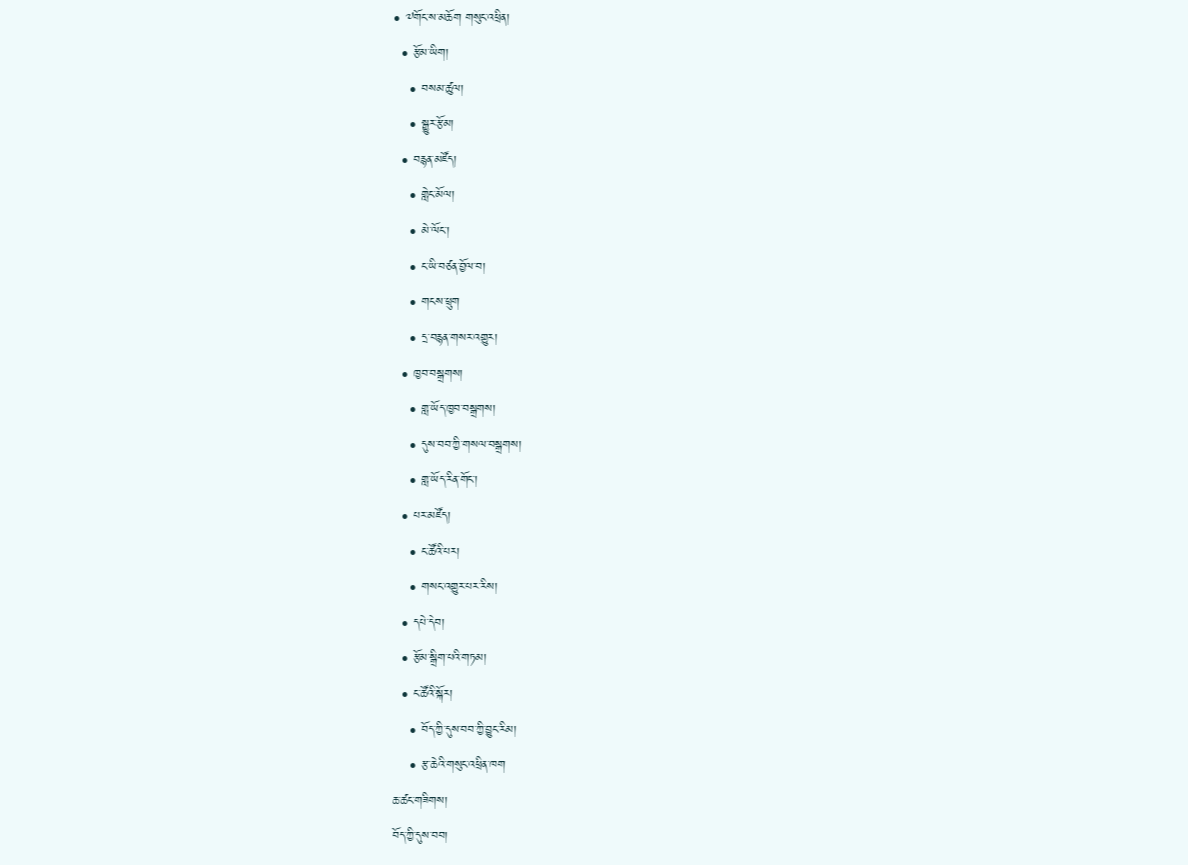• ༧གོང་ས་མཆོག གསུང་འཕྲིན།
  • རྩོམ་ཡིག།
    • བསམ་ཚུལ།
    • སྒྱུར་རྩོམ།
  • བརྙན་མཛོད།
    • གླེང་མོལ།
    • མེ་ལོང་།
    • ང་ཡི་བཙན་བྱོལ་བ།
    • གངས་ཕྲུག
    • དྲ་བརྙན་གསར་འགྱུར།
  • ཁྱབ་བསྒྲགས།
    • གླ་ཡོད་ཁྱབ་བསྒྲགས།
    • དུས་བབ་ཀྱི་གསལ་བསྒྲགས།
    • གླ་ཡོད་རིན་གོང་།
  • པར་མཛོད།
    • ང་ཚོའི་པར།
    • གསང་འགྱུར་པར་རིས།
  • དཔེ་དེབ།
  • རྩོམ་སྒྲིག་པའི་གཏམ།
  • ང་ཚོའི་སྐོར།
    • བོད་ཀྱི་དུས་བབ་ཀྱི་བྱུང་རིམ།
    • རྩ་ཆེའི་གསུང་འཕྲིན་ཁག
ཆ་ཚང་གཟིགས།
བོད་ཀྱི་དུས་བབ།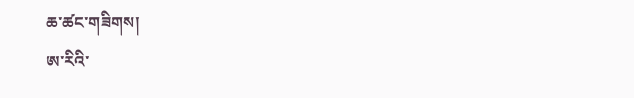ཆ་ཚང་གཟིགས།
ཨ་རིའི་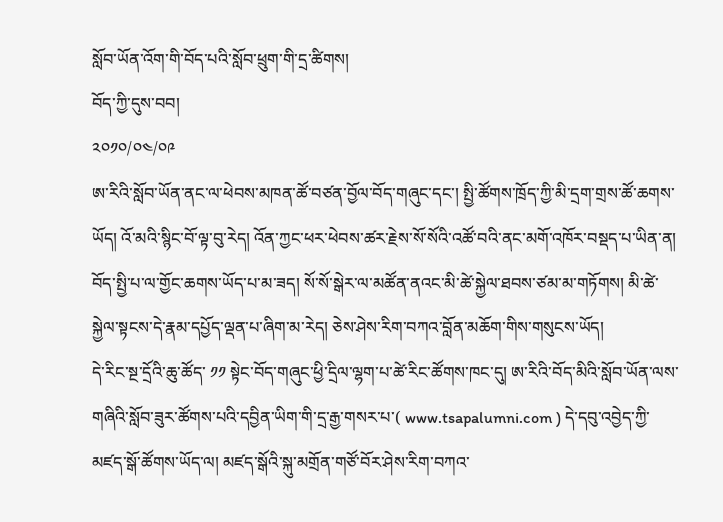སློབ་ཡོན་འོག་གི་བོད་པའི་སློབ་ཕྲུག་གི་དྲ་ཚིགས།
བོད་ཀྱི་དུས་བབ།
༢༠༡༠/༠༤/༠༩
ཨ་རིའི་སློབ་ཡོན་ནང་ལ་ཕེབས་མཁན་ཚོ་བཙན་བྱོལ་བོད་གཞུང་དང་། སྤྱི་ཚོགས་ཁྲོད་ཀྱི་མི་དྲག་གྲས་ཚོ་ཆགས་ཡོད། འོ་མའི་སྙིང་བོ་ལྟ་བུ་རེད། འོན་ཀྱང་ཕར་ཕེབས་ཚར་རྗེས་སོ་སོའི་འཚོ་བའི་ནང་མགོ་འཁོར་བསྡད་པ་ཡིན་ན། བོད་སྤྱི་པ་ལ་གྱོང་ཆགས་ཡོད་པ་མ་ཟད། སོ་སོ་སྒེར་ལ་མཚོན་ནའང་མི་ཚེ་སྐྱེལ་ཐབས་ཙམ་མ་གཏོགས། མི་ཚེ་སྐྱེལ་སྟངས་དེ་རྣམ་དཔྱོད་ལྡན་པ་ཞིག་མ་རེད། ཅེས་ཤེས་རིག་བཀའ་བློན་མཆོག་གིས་གསུངས་ཡོད།
དེ་རིང་སྔ་དྲོའི་ཆུ་ཚོད་ ༡༡ སྟེང་བོད་གཞུང་ཕྱི་དྲིལ་ལྷག་པ་ཚེ་རིང་ཚོགས་ཁང་དུ། ཨ་རིའི་བོད་མིའི་སློབ་ཡོན་ལས་གཞིའི་སློབ་ཟུར་ཚོགས་པའི་དབྱིན་ཡིག་གི་དྲ་རྒྱ་གསར་པ་( www.tsapalumni.com ) དེ་དབུ་འབྱེད་ཀྱི་མཛད་སྒོ་ཚོགས་ཡོད་ལ། མཛད་སྒོའི་སྐུ་མགྲོན་གཙོ་བོར་ཤེས་རིག་བཀའ་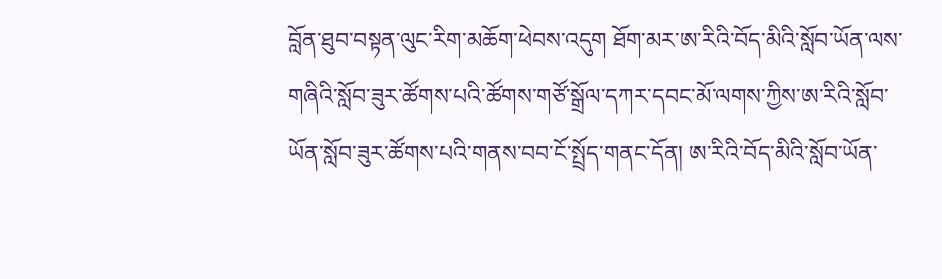བློན་ཐུབ་བསྟན་ལུང་རིག་མཆོག་ཕེབས་འདུག ཐོག་མར་ཨ་རིའི་བོད་མིའི་སློབ་ཡོན་ལས་གཞིའི་སློབ་ཟུར་ཚོགས་པའི་ཚོགས་གཙོ་སྒྲོལ་དཀར་དབང་མོ་ལགས་ཀྱིས་ཨ་རིའི་སློབ་ཡོན་སློབ་ཟུར་ཚོགས་པའི་གནས་བབ་ངོ་སྤྲོད་གནང་དོན། ཨ་རིའི་བོད་མིའི་སློབ་ཡོན་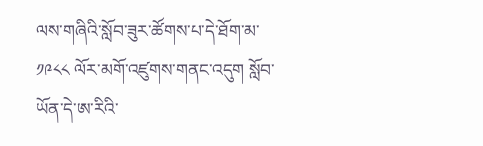ལས་གཞིའི་སློབ་ཟུར་ཚོགས་པ་དེ་ཐོག་མ་ ༡༩༨༨ ལོར་མགོ་འཛུགས་གནང་འདུག སློབ་ཡོན་དེ་ཨ་རིའི་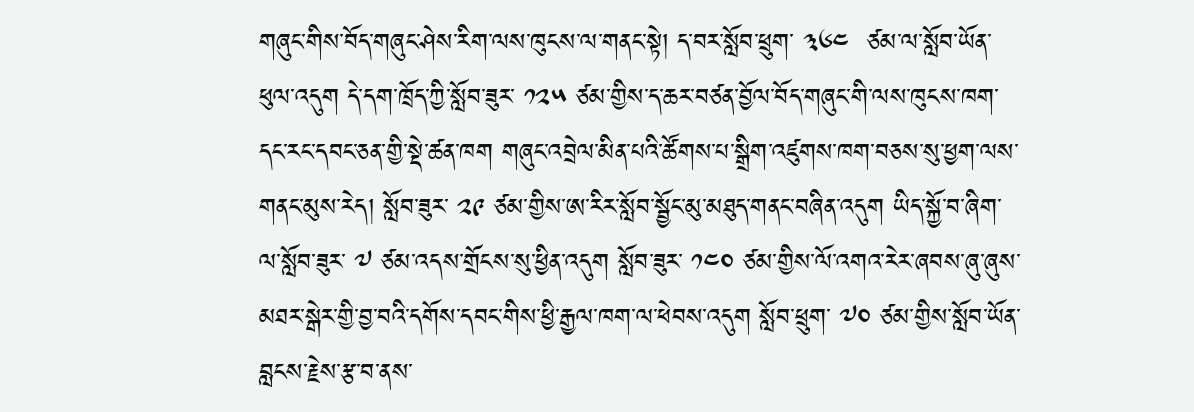གཞུང་གིས་བོད་གཞུང་ཤེས་རིག་ལས་ཁུངས་ལ་གནང་སྟེ། ད་བར་སློབ་ཕྲུག་ ༣༦༤  ཙམ་ལ་སློབ་ཡོན་ཕུལ་འདུག དེ་དག་ཁྲོད་ཀྱི་སློབ་ཟུར་ ༡༢༥ ཙམ་གྱིས་ད་ཆར་བཙན་བྱོལ་བོད་གཞུང་གི་ལས་ཁུངས་ཁག་དང་རང་དབང་ཅན་གྱི་སྡེ་ཚན་ཁག གཞུང་འབྲེལ་མིན་པའི་ཚོགས་པ་སྒྲིག་འཛུགས་ཁག་བཅས་སུ་ཕྱག་ལས་གནང་མུས་རེད། སློབ་ཟུར་ ༢༩ ཙམ་གྱིས་ཨ་རིར་སློབ་སྦྱོང་མུ་མཐུད་གནང་བཞིན་འདུག ཡིད་སྐྱོ་བ་ཞིག་ལ་སློབ་ཟུར་ ༧ ཙམ་འདས་གྲོངས་སུ་ཕྱིན་འདུག སློབ་ཟུར་ ༡༤༠ ཙམ་གྱིས་ལོ་འགའ་རེར་ཞབས་ཞུ་ཞུས་མཐར་སྒེར་གྱི་བྱ་བའི་དགོས་དབང་གིས་ཕྱི་རྒྱལ་ཁག་ལ་ཕེབས་འདུག སློབ་ཕྲུག་ ༧༠ ཙམ་གྱིས་སློབ་ཡོན་བླངས་རྗེས་རྩ་བ་ནས་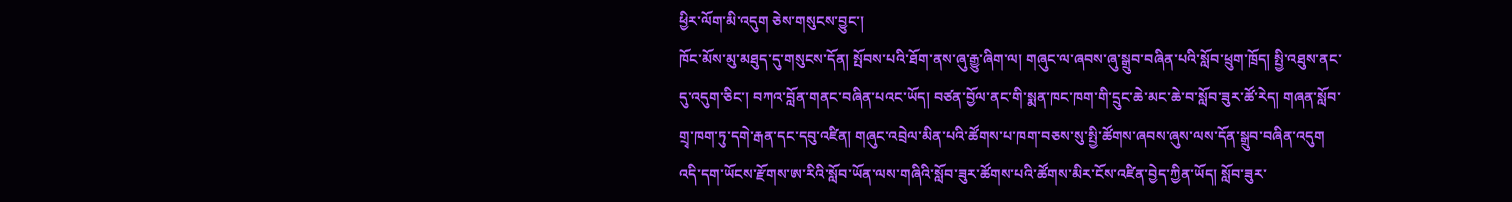ཕྱིར་ལོག་མི་འདུག ཅེས་གསུངས་བྱུང་།
ཁོང་མོས་མུ་མཐུད་དུ་གསུངས་དོན། སྤོབས་པའི་ཐོག་ནས་ཞུ་རྒྱུ་ཞིག་ལ། གཞུང་ལ་ཞབས་ཞུ་སྒྲུབ་བཞིན་པའི་སློབ་ཕྲུག་ཁྲོད། སྤྱི་འཐུས་ནང་དུ་འདུག་ཅིང་། བཀའ་བློན་གནང་བཞིན་པའང་ཡོད། བཙན་བྱོལ་ནང་གི་སྨན་ཁང་ཁག་གི་དྲུང་ཆེ་མང་ཆེ་བ་སློབ་ཟུར་ཚོ་རེད། གཞན་སློབ་གྲྭ་ཁག་ཏུ་དགེ་རྒན་དང་དབུ་འཛིན། གཞུང་འབྲེལ་མིན་པའི་ཚོགས་པ་ཁག་བཅས་སུ་སྤྱི་ཚོགས་ཞབས་ཞུས་ལས་དོན་སྒྲུབ་བཞིན་འདུག འདི་དག་ཡོངས་རྫོགས་ཨ་རིའི་སློབ་ཡོན་ལས་གཞིའི་སློབ་ཟུར་ཚོགས་པའི་ཚོགས་མིར་ངོས་འཛིན་བྱེད་ཀྱིན་ཡོད། སློབ་ཟུར་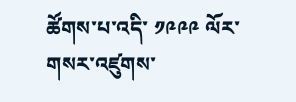ཚོགས་པ་འདི་ ༡༩༩༩ ལོར་གསར་འཛུགས་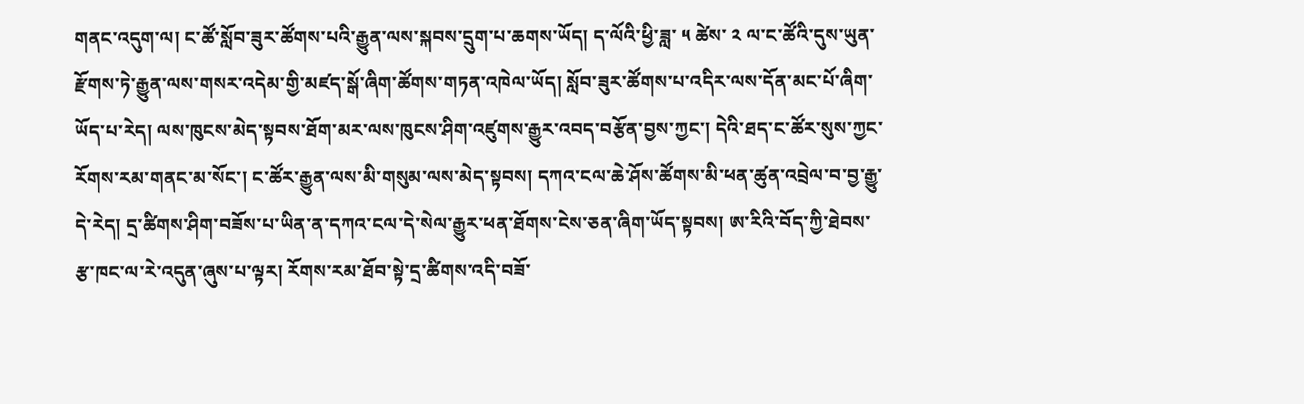གནང་འདུག་ལ། ང་ཚོ་སློབ་ཟུར་ཚོགས་པའི་རྒྱུན་ལས་སྐབས་དྲུག་པ་ཆགས་ཡོད། ད་ལོའི་ཕྱི་ཟླ་ ༥ ཚེས་ ༢ ལ་ང་ཚོའི་དུས་ཡུན་རྫོགས་ཏེ་རྒྱུན་ལས་གསར་འདེམ་གྱི་མཛད་སྒོ་ཞིག་ཚོགས་གཏན་འཁེལ་ཡོད། སློབ་ཟུར་ཚོགས་པ་འདིར་ལས་དོན་མང་པོ་ཞིག་ཡོད་པ་རེད། ལས་ཁུངས་མེད་སྟབས་ཐོག་མར་ལས་ཁུངས་ཤིག་འཛུགས་རྒྱུར་འབད་བརྩོན་བྱས་ཀྱང་། དེའི་ཐད་ང་ཚོར་སུས་ཀྱང་རོགས་རམ་གནང་མ་སོང་། ང་ཚོར་རྒྱུན་ལས་མི་གསུམ་ལས་མེད་སྟབས། དཀའ་ངལ་ཆེ་ཤོས་ཚོགས་མི་ཕན་ཚུན་འབྲེལ་བ་བྱ་རྒྱུ་དེ་རེད། དྲ་ཚིགས་ཤིག་བཟོས་པ་ཡིན་ན་དཀའ་ངལ་དེ་སེལ་རྒྱུར་ཕན་ཐོགས་ངེས་ཅན་ཞིག་ཡོད་སྟབས། ཨ་རིའི་བོད་ཀྱི་ཐེབས་རྩ་ཁང་ལ་རེ་འདུན་ཞུས་པ་ལྟར། རོགས་རམ་ཐོབ་སྟེ་དྲ་ཚིགས་འདི་བཟོ་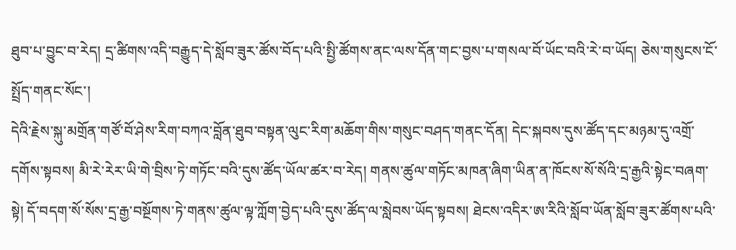ཐུབ་པ་བྱུང་བ་རེད། དྲ་ཚིགས་འདི་བརྒྱུད་དེ་སློབ་ཟུར་ཚོས་བོད་པའི་སྤྱི་ཚོགས་ནང་ལས་དོན་གང་བྱས་པ་གསལ་བོ་ཡོང་བའི་རེ་བ་ཡོད། ཅེས་གསུངས་ངོ་སྤྲོད་གནང་སོང་།
དེའི་རྗེས་སྐུ་མགྲོན་གཙོ་བོ་ཤེས་རིག་བཀའ་བློན་ཐུབ་བསྟན་ལུང་རིག་མཆོག་གིས་གསུང་བཤད་གནང་དོན། དེང་སྐབས་དུས་ཚོད་དང་མཉམ་དུ་འགྲོ་དགོས་སྟབས། མི་རེ་རེར་ཡི་གེ་བྲིས་ཏེ་གཏོང་བའི་དུས་ཚོད་ཡོལ་ཚར་བ་རེད། གནས་ཚུལ་གཏོང་མཁན་ཞིག་ཡིན་ན་ཁོངས་སོ་སོའི་དྲ་རྒྱའི་སྟེང་བཞག་སྟེ། དོ་བདག་སོ་སོས་དྲ་རྒྱ་བསྔོགས་ཏེ་གནས་ཚུལ་ལྟ་ཀློག་བྱེད་པའི་དུས་ཚོད་ལ་སླེབས་ཡོད་སྟབས། ཐེངས་འདིར་ཨ་རིའི་སློབ་ཡོན་སློབ་ཟུར་ཚོགས་པའི་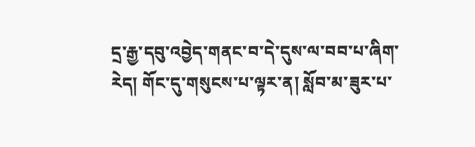དྲ་རྒྱ་དབུ་འབྱེད་གནང་བ་དེ་དུས་ལ་བབ་པ་ཞིག་རེད། གོང་དུ་གསུངས་པ་ལྟར་ན། སློབ་མ་ཟུར་པ་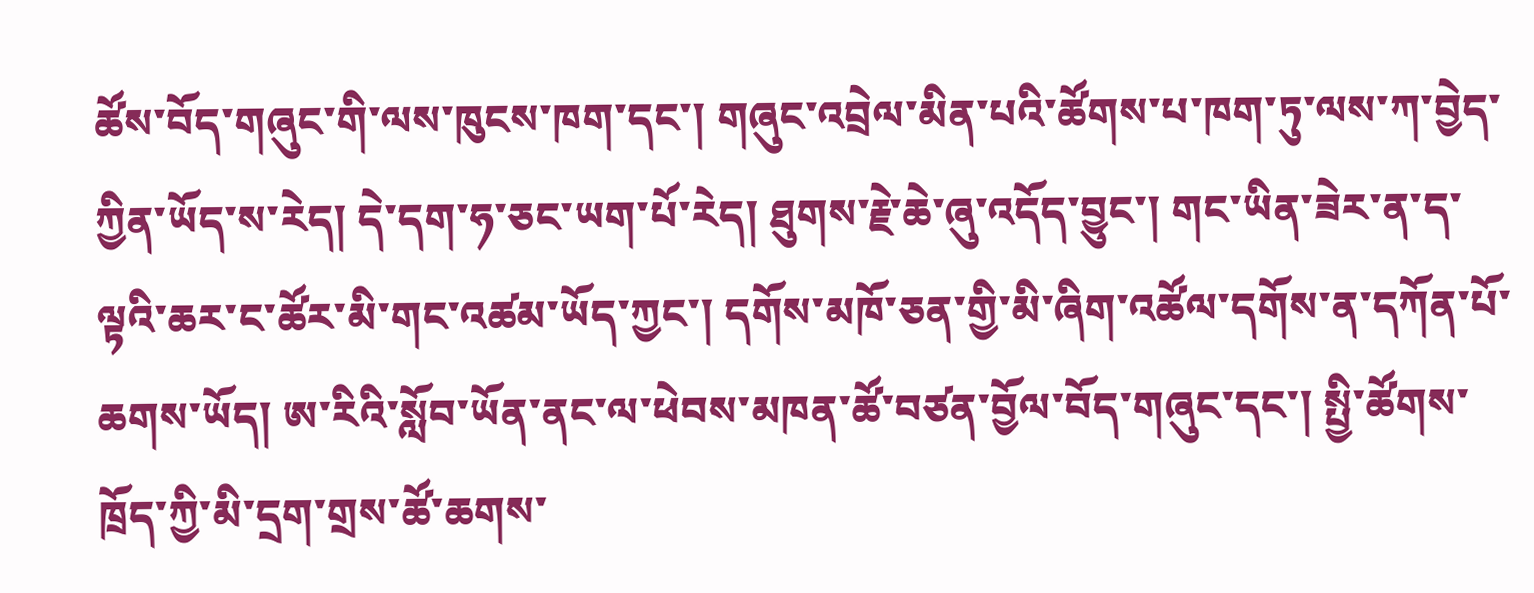ཚོས་བོད་གཞུང་གི་ལས་ཁུངས་ཁག་དང་། གཞུང་འབྲེལ་མིན་པའི་ཚོགས་པ་ཁག་ཏུ་ལས་ཀ་བྱེད་ཀྱིན་ཡོད་ས་རེད། དེ་དག་ཧ་ཅང་ཡག་པོ་རེད། ཐུགས་རྗེ་ཆེ་ཞུ་འདོད་བྱུང་། གང་ཡིན་ཟེར་ན་ད་ལྟའི་ཆར་ང་ཚོར་མི་གང་འཚམ་ཡོད་ཀྱང་། དགོས་མཁོ་ཅན་གྱི་མི་ཞིག་འཚོལ་དགོས་ན་དཀོན་པོ་ཆགས་ཡོད། ཨ་རིའི་སློབ་ཡོན་ནང་ལ་ཕེབས་མཁན་ཚོ་བཙན་བྱོལ་བོད་གཞུང་དང་། སྤྱི་ཚོགས་ཁྲོད་ཀྱི་མི་དྲག་གྲས་ཚོ་ཆགས་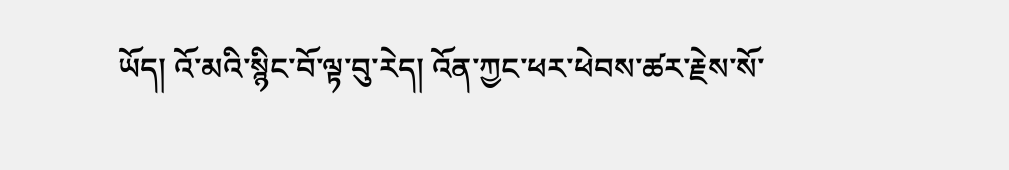ཡོད། འོ་མའི་སྙིང་བོ་ལྟ་བུ་རེད། འོན་ཀྱང་ཕར་ཕེབས་ཚར་རྗེས་སོ་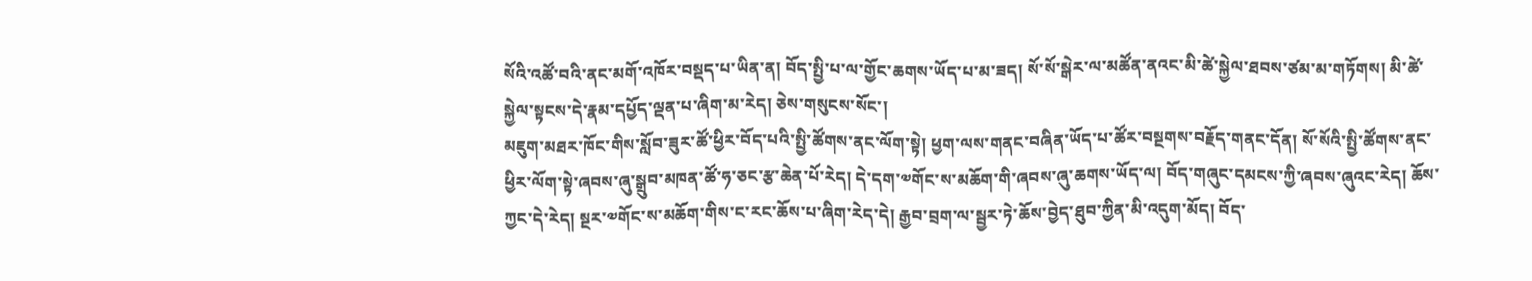སོའི་འཚོ་བའི་ནང་མགོ་འཁོར་བསྡད་པ་ཡིན་ན། བོད་སྤྱི་པ་ལ་གྱོང་ཆགས་ཡོད་པ་མ་ཟད། སོ་སོ་སྒེར་ལ་མཚོན་ནའང་མི་ཚེ་སྐྱེལ་ཐབས་ཙམ་མ་གཏོགས། མི་ཚེ་སྐྱེལ་སྟངས་དེ་རྣམ་དཔྱོད་ལྡན་པ་ཞིག་མ་རེད། ཅེས་གསུངས་སོང་།
མཇུག་མཐར་ཁོང་གིས་སློབ་ཟུར་ཚོ་ཕྱིར་བོད་པའི་སྤྱི་ཚོགས་ནང་ལོག་སྟེ། ཕྱག་ལས་གནང་བཞིན་ཡོད་པ་ཚོར་བསྔགས་བརྗོད་གནང་དོན། སོ་སོའི་སྤྱི་ཚོགས་ནང་ཕྱིར་ལོག་སྟེ་ཞབས་ཞུ་སྒྲུབ་མཁན་ཚོ་ཧ་ཅང་རྩ་ཆེན་པོ་རེད། དེ་དག་༧གོང་ས་མཆོག་གི་ཞབས་ཞུ་ཆགས་ཡོད་ལ། བོད་གཞུང་དམངས་ཀྱི་ཞབས་ཞུའང་རེད། ཆོས་ཀྱང་དེ་རེད། སྔར་༧གོང་ས་མཆོག་གིས་ང་རང་ཆོས་པ་ཞིག་རེད་དེ། རྒྱབ་བྲག་ལ་སྦྱར་ཏེ་ཆོས་བྱེད་ཐུབ་ཀྱིན་མི་འདུག་མོད། བོད་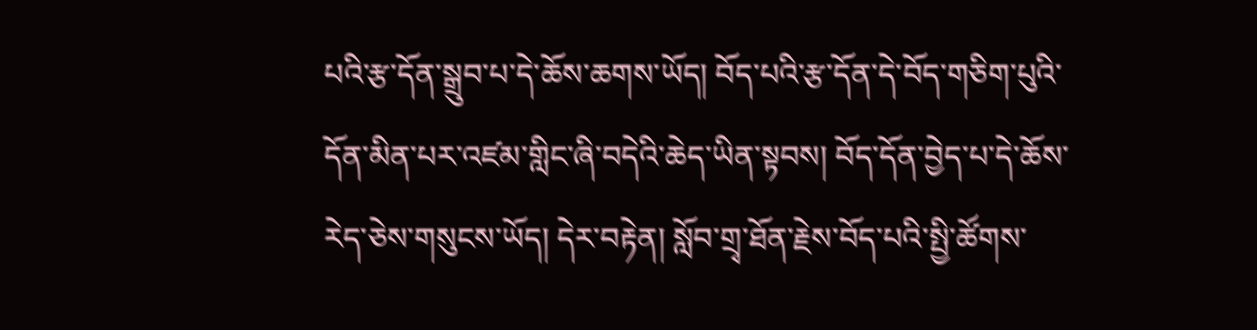པའི་རྩ་དོན་སྒྲུབ་པ་དེ་ཆོས་ཆགས་ཡོད། བོད་པའི་རྩ་དོན་དེ་བོད་གཅིག་པུའི་དོན་མིན་པར་འཛམ་གླིང་ཞི་བདེའི་ཆེད་ཡིན་སྟབས། བོད་དོན་བྱེད་པ་དེ་ཆོས་རེད་ཅེས་གསུངས་ཡོད། དེར་བརྟེན། སློབ་གྲྭ་ཐོན་རྗེས་བོད་པའི་སྤྱི་ཚོགས་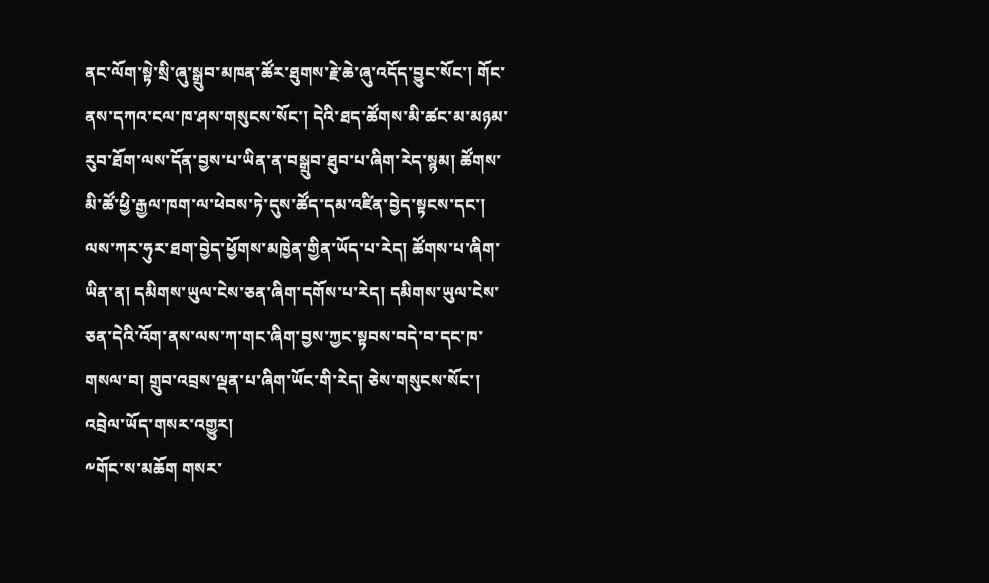ནང་ལོག་སྟེ་སྲི་ཞུ་སྒྲུབ་མཁན་ཚོར་ཐུགས་རྗེ་ཆེ་ཞུ་འདོད་བྱུང་སོང་། གོང་ནས་དཀའ་ངལ་ཁ་ཤས་གསུངས་སོང་། དེའི་ཐད་ཚོགས་མི་ཚང་མ་མཉམ་རུབ་ཐོག་ལས་དོན་བྱས་པ་ཡིན་ན་བསྒྲུབ་ཐུབ་པ་ཞིག་རེད་སྙམ། ཚོགས་མི་ཚོ་ཕྱི་རྒྱལ་ཁག་ལ་ཕེབས་ཏེ་དུས་ཚོད་དམ་འཛིན་བྱེད་སྟངས་དང་། ལས་ཀར་ཧུར་ཐག་བྱེད་ཕྱོགས་མཁྱེན་གྱིན་ཡོད་པ་རེད། ཚོགས་པ་ཞིག་ཡིན་ན། དམིགས་ཡུལ་ངེས་ཅན་ཞིག་དགོས་པ་རེད། དམིགས་ཡུལ་ངེས་ཅན་དེའི་འོག་ནས་ལས་ཀ་གང་ཞིག་བྱས་ཀྱང་སྟབས་བདེ་བ་དང་ཁ་གསལ་བ། གྲུབ་འབྲས་ལྡན་པ་ཞིག་ཡོང་གི་རེད། ཅེས་གསུངས་སོང་།
འབྲེལ་ཡོད་གསར་འགྱུར།
༸གོང་ས་མཆོག གསར་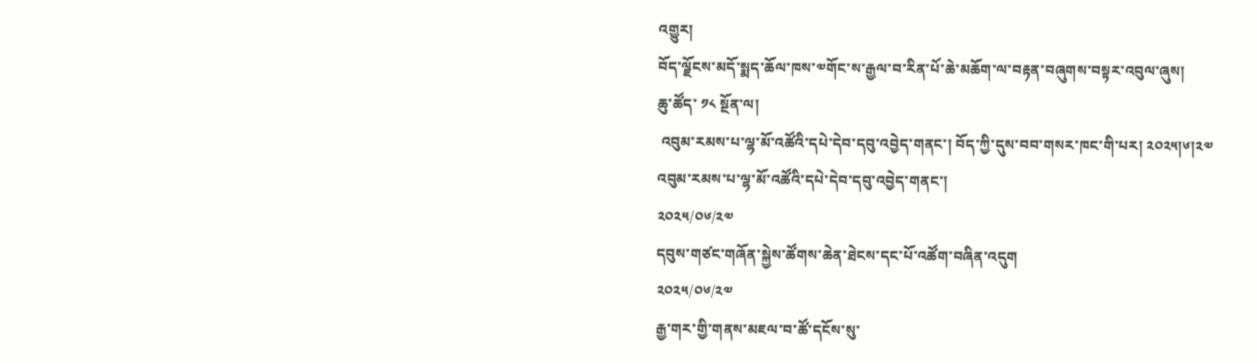འགྱུར།
བོད་ལྗོངས་མདོ་སྨད་ཆོལ་ཁས་༧གོང་ས་རྒྱལ་བ་རིན་པོ་ཆེ་མཆོག་ལ་བརྟན་བཞུགས་བསྟར་འབུལ་ཞུས།
ཆུ་ཚོད་ ༡༨ སྔོན་ལ།
 འབུམ་རམས་པ་ལྷ་མོ་འཚོའི་དཔེ་དེབ་དབུ་འབྱེད་གནང་། བོད་ཀྱི་དུས་བབ་གསར་ཁང་གི་པར། ༢༠༢༥།༦།༢༧
འབུམ་རམས་པ་ལྷ་མོ་འཚོའི་དཔེ་དེབ་དབུ་འབྱེད་གནང་།
༢༠༢༥/༠༦/༢༧
དབུས་གཙང་གཞོན་སྐྱེས་ཚོགས་ཆེན་ཐེངས་དང་པོ་འཚོག་བཞིན་འདུག
༢༠༢༥/༠༦/༢༧
རྒྱ་གར་གྱི་གནས་མཇལ་བ་ཚོ་དངོས་སུ་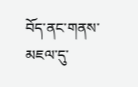བོད་ནང་གནས་མཇལ་དུ་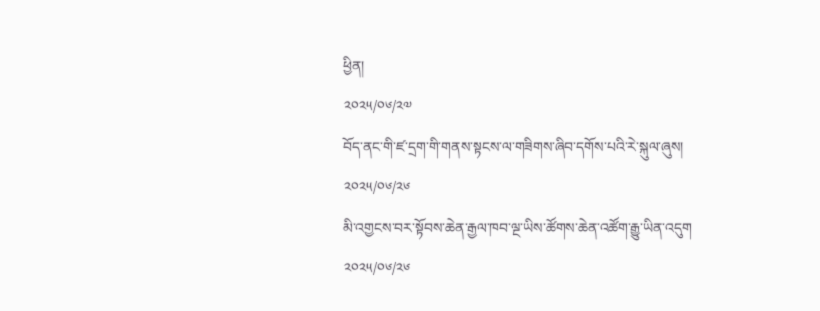ཕྱིན།
༢༠༢༥/༠༦/༢༧
བོད་ནང་གི་ཛ་དྲག་གི་གནས་སྟངས་ལ་གཟིགས་ཞིབ་དགོས་པའི་རེ་སྐུལ་ཞུས།
༢༠༢༥/༠༦/༢༦
མི་འགྱངས་བར་སྟོབས་ཆེན་རྒྱལ་ཁབ་ལྔ་ཡིས་ཚོགས་ཆེན་འཚོག་རྒྱུ་ཡིན་འདུག
༢༠༢༥/༠༦/༢༦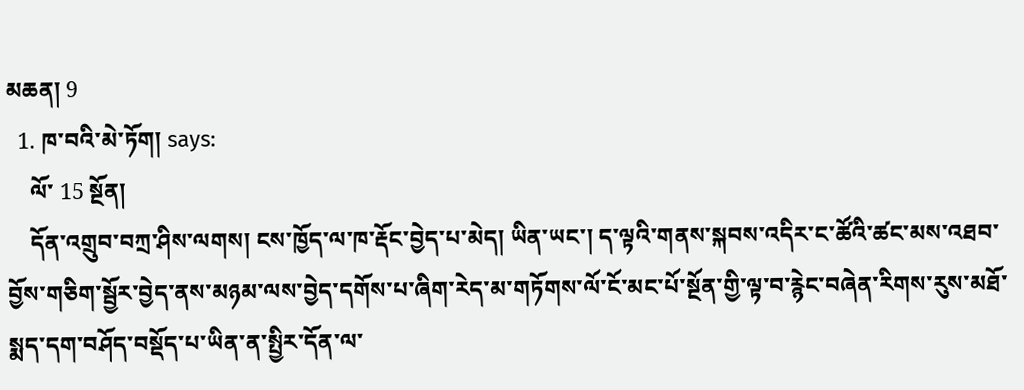མཆན། 9
  1. ཁ་བའི་མེ་ཏོག། says:
    ལོ་ 15 སྔོན།
    དོན་འགྲུབ་བཀྲ་ཤིས་ལགས། ངས་ཁྱོད་ལ་ཁ་རྡོང་བྱེད་པ་མེད། ཡིན་ཡང་། ད་ལྟའི་གནས་སྐབས་འདིར་ང་ཚོའི་ཚང་མས་འཐབ་བྱོས་གཅིག་སྦྱོར་བྱེད་ནས་མཉམ་ལས་བྱེད་དགོས་པ་ཞིག་རེད་མ་གཏོགས་ལོ་ངོ་མང་པོ་སྔོན་གྱི་ལྟ་བ་རྙེང་བཞེན་རིགས་རུས་མཐོ་སྨད་དག་བཤོད་བསྡོད་པ་ཡིན་ན་སྤྱིར་དོན་ལ་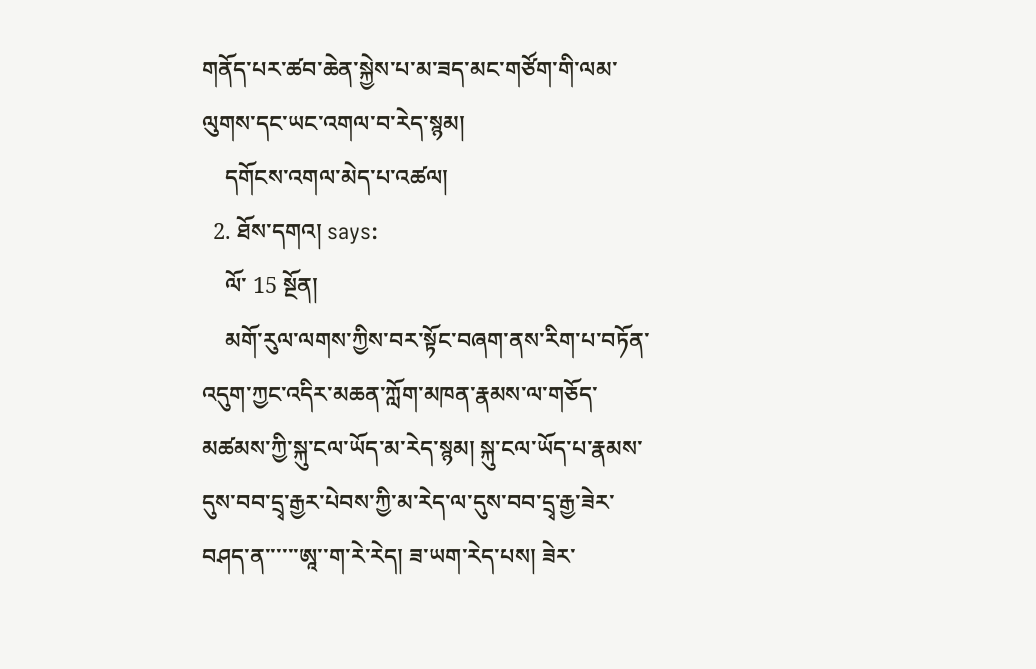གནོད་པར་ཚབ་ཆེན་སྐྱེས་པ་མ་ཟད་མང་གཙོག་གི་ལམ་ལུགས་དང་ཡང་འགལ་བ་རེད་སྙམ།
    དགོངས་འགལ་མེད་པ་འཚལ།
  2. ཐོས་དགའ། says:
    ལོ་ 15 སྔོན།
    མགོ་རུལ་ལགས་ཀྱིས་བར་སྟོང་བཞག་ནས་རིག་པ་བཏོན་འདུག་ཀྱང་འདིར་མཆན་ཀློག་མཁན་རྣམས་ལ་གཅོད་མཚམས་ཀྱི་སྐུ་ངལ་ཡོད་མ་རེད་སྙམ། སྐུ་ངལ་ཡོད་པ་རྣམས་དུས་བབ་དྲྭ་རྒྱར་པེབས་ཀྱི་མ་རེད་ལ་དུས་བབ་དྲྭ་རྒྱ་ཟེར་བཤད་ན་་་་་་ཨཱ་་ག་རེ་རེད། ཟ་ཡག་རེད་པས། ཟེར་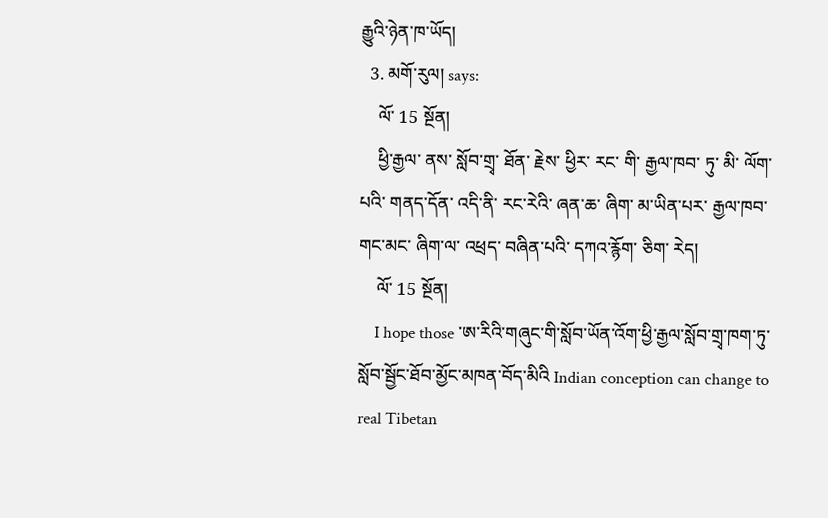རྒྱུའི་ཉེན་ཁ་ཡོད།
  3. མགོ་རུལ། says:
    ལོ་ 15 སྔོན།
    ཕྱི་རྒྱལ་ ནས་ སློབ་གྲྭ་ ཐོན་ རྗེས་ ཕྱིར་ རང་ གི་ རྒྱལ་ཁབ་ ཏུ་ མི་ ལོག་པའི་ གནད་དོན་ འདི་ནི་ རང་རེའི་ ཞན་ཆ་ ཞིག་ མ་ཡིན་པར་ རྒྱལ་ཁབ་ གང་མང་ ཞིག་ལ་ འཕྲད་ བཞིན་པའི་ དཀའ་རྙོག་ ཅིག་ རེད།
    ལོ་ 15 སྔོན།
    I hope those ་ཨ་རིའི་གཞུང་གི་སློབ་ཡོན་འོག་ཕྱི་རྒྱལ་སློབ་གྲྭ་ཁག་ཏུ་སློབ་སྦྱོང་ཐོབ་མྱོང་མཁན་བོད་མིའི Indian conception can change to real Tibetan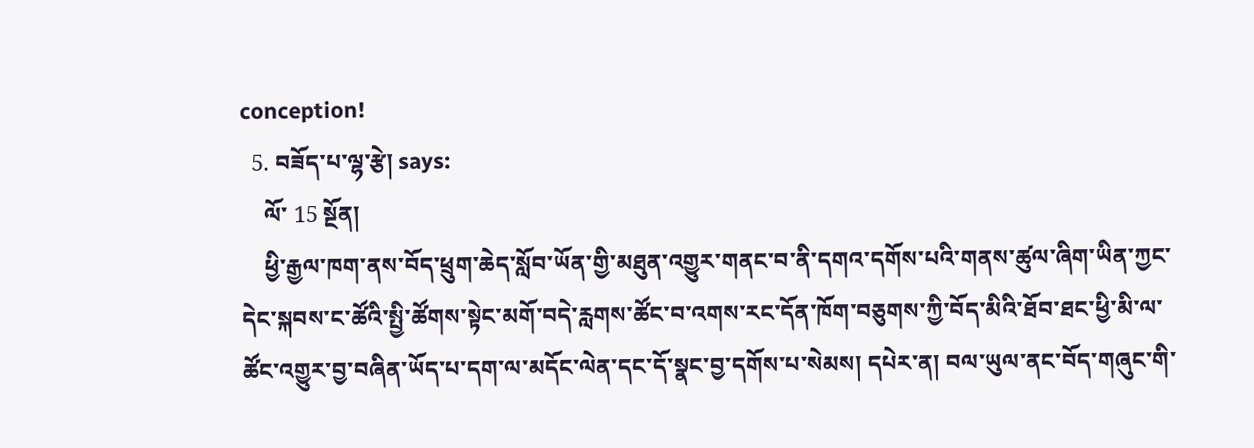conception!
  5. བཟོད་པ་ལྷ་རྩེ། says:
    ལོ་ 15 སྔོན།
    ཕྱི་རྒྱལ་ཁག་ནས་བོད་ཕྲུག་ཆེད་སློབ་ཡོན་གྱི་མཐུན་འགྱུར་གནང་བ་ནི་དགའ་དགོས་པའི་གནས་ཚུལ་ཞིག་ཡིན་ཀྱང་དེང་སྐབས་ང་ཚོའི་སྤྱི་ཚོགས་སྟེང་མགོ་བདེ་རླགས་ཚོང་བ་འགས་རང་དོན་ཁོག་བཅུགས་ཀྱི་བོད་མིའི་ཐོབ་ཐང་ཕྱི་མི་ལ་ཚོང་འགྱུར་བྱ་བཞིན་ཡོད་པ་དག་ལ་མདོང་ལེན་དང་དོ་སྣང་བྱ་དགོས་པ་སེམས། དཔེར་ན། བལ་ཡུལ་ནང་བོད་གཞུང་གི་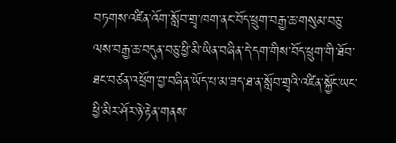བཏགས་འཛིན་འོག་སློབ་གྲྭ་ཁག་ནང་བོད་ཕྲུག་བརྒྱ་ཆ་གསུམ་བཅུ་ལས་བརྒྱ་ཆ་བདུན་བཅུ་ཕྱི་མི་ཡིན་བཞིན་དེ་དག་གིས་བོད་ཕྲུག་གི་ཐོབ་ཐང་བཙན་འཕྲོག་བྱ་བཞིན་ཡོད་པ་མ་ཟད་ཐ་ན་སློབ་གྲྭའི་འཛིན་སྐྱོང་ཡང་ཕྱི་མིར་ཤོར་ཉེ་རྟེན་གནས་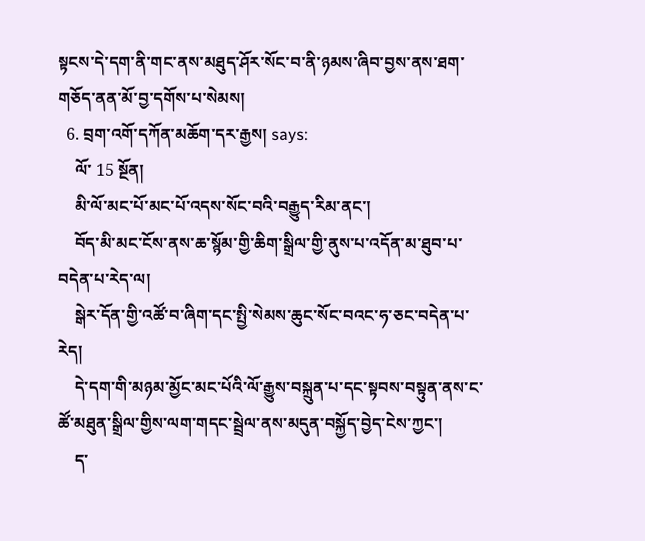སྟངས་དེ་དག་ནི་གང་ནས་མཐུད་ཤོར་སོང་བ་ནི་ཉམས་ཞིབ་བྱས་ནས་ཐག་གཅོད་ནན་མོ་བྱ་དགོས་པ་སེམས།
  6. བྲག་འགོ་དཀོན་མཆོག་དར་རྒྱས། says:
    ལོ་ 15 སྔོན།
    མི་ལོ་མང་པོ་མང་པོ་འདས་སོང་བའི་བརྒྱུད་རིམ་ནང་།
    བོད་མི་མང་ངོས་ནས་ཆ་སྙོམ་གྱི་ཆིག་སྒྲིལ་གྱི་ནུས་པ་འདོན་མ་ཐུབ་པ་བདེན་པ་རེད་ལ།
    སྒེར་དོན་གྱི་འཚོ་བ་ཞིག་དང་སྤྱི་སེམས་ཆུང་སོང་བའང་ཧ་ཅང་བདེན་པ་རེད།
    དེ་དག་གི་མཉམ་མྱོང་མང་པོའི་ལོ་རྒྱུས་བསྐྲུན་པ་དང་སྟབས་བསྟུན་ནས་ང་ཚོ་མཐུན་སྒྲིལ་གྱིས་ལག་གདང་སྦྲེལ་ནས་མདུན་བསྐྱོད་བྱེད་ངེས་ཀྱང་།
    ད་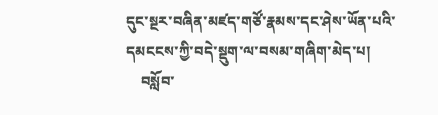དུང་སྔར་བཞིན་མཛད་གཙོ་རྣམས་དང་ཤེས་ཡོན་པའི་དམངངས་ཀྱི་བདེ་སྡུག་ལ་བསམ་གཞིག་མེད་པ།
    བསློབ་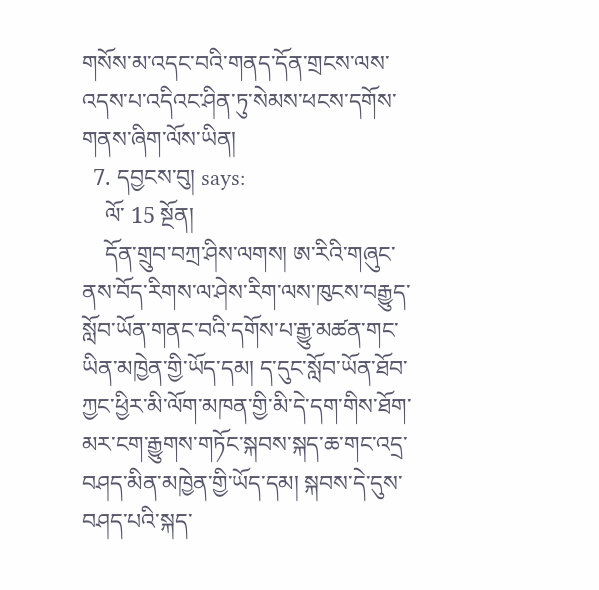གསོས་མ་འདང་བའི་གནད་དོན་གྲངས་ལས་འདས་པ་འདིའང་ཤིན་ཏུ་སེམས་ཕངས་དགོས་གནས་ཞིག་ལོས་ཡིན།
  7. དབྱངས་བུ། says:
    ལོ་ 15 སྔོན།
    དོན་གྲུབ་བཀྲ་ཤིས་ལགས། ཨ་རིའི་གཞུང་ནས་བོད་རིགས་ལ་ཤེས་རིག་ལས་ཁུངས་བརྒྱུད་སློབ་ཡོན་གནང་བའི་དགོས་པ་རྒྱུ་མཚན་གང་ཡིན་མཁྱེན་གྱི་ཡོད་དམ། ད་དུང་སློབ་ཡོན་ཐོབ་ཀྱང་ཕྱིར་མི་ལོག་མཁན་གྱི་མི་དེ་དག་གིས་ཐོག་མར་ངག་རྒྱུགས་གཏོང་སྐབས་སྐད་ཆ་གང་འདྲ་བཤད་མིན་མཁྱེན་གྱི་ཡོད་དམ། སྐབས་དེ་དུས་བཤད་པའི་སྐད་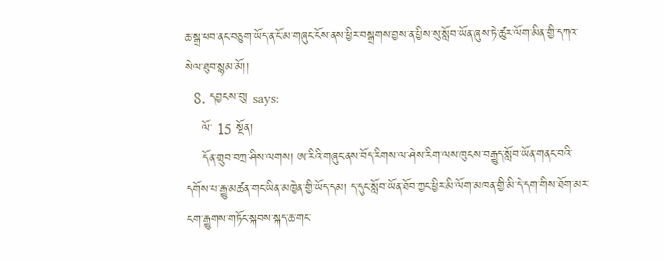ཆ་སྒྲ་ཕབ་ནང་བཅུག་ཡོད་ན་ངོ་མ་གཞུང་ངོས་ནས་ཕྱིར་བསྒྲགས་བྱས་ན་པྱིས་སུ་སློབ་ཡོན་ཞུས་ཏེ་ཚུར་ལོག་མིན་གྱི་དཀའ་སེལ་ཐུབ་སྙམ་མོ།།
  8. དབྱངས་བུ། says:
    ལོ་ 15 སྔོན།
    དོན་གྲུབ་བཀྲ་ཤིས་ལགས། ཨ་རིའི་གཞུང་ནས་བོད་རིགས་ལ་ཤེས་རིག་ལས་ཁུངས་བརྒྱུད་སློབ་ཡོན་གནང་བའི་དགོས་པ་རྒྱུ་མཚན་གང་ཡིན་མཁྱེན་གྱི་ཡོད་དམ། ད་དུང་སློབ་ཡོན་ཐོབ་ཀྱང་ཕྱིར་མི་ལོག་མཁན་གྱི་མི་དེ་དག་གིས་ཐོག་མར་ངག་རྒྱུགས་གཏོང་སྐབས་སྐད་ཆ་གང་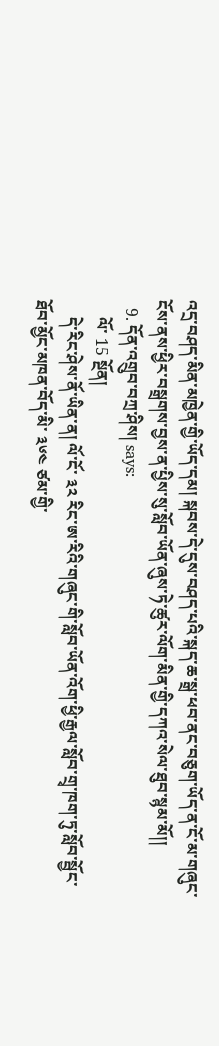འདྲ་བཤད་མིན་མཁྱེན་གྱི་ཡོད་དམ། སྐབས་དེ་དུས་བཤད་པའི་སྐད་ཆ་སྒྲ་ཕབ་ནང་བཅུག་ཡོད་ན་ངོ་མ་གཞུང་ངོས་ནས་ཕྱིར་བསྒྲགས་བྱས་ན་པྱིས་སུ་སློབ་ཡོན་ཞུས་ཏེ་ཚུར་ལོག་མིན་གྱི་དཀའ་སེལ་ཐུབ་སྙམ་མོ།།
  9. དོན་འགྲུབ་བཀྲ་ཤིས། says:
    ལོ་ 15 སྔོན།
    དེ་རིང་ཤེས་ནོ་ཡིན་ན། ལོ་ངོ་ ༣༢ རིང་ཨ་རིའི་གཞུང་གི་སློབ་ཡོན་འོག་ཕྱི་རྒྱལ་སློབ་གྲྭ་ཁག་ཏུ་སློབ་སྦྱོང་ཐོབ་མྱོང་མཁན་བོད་མི་ ༣༦༤ ཙམ་གྱི་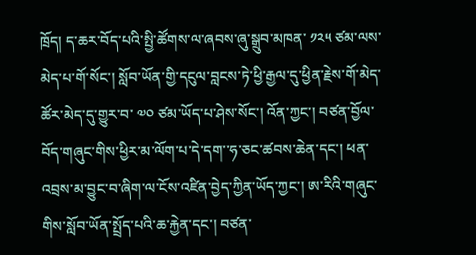ཁྲོད། ད་ཆར་བོད་པའི་སྤྱི་ཚོགས་ལ་ཞབས་ཞུ་སྒྲུབ་མཁན་ ༡༢༥ ཙམ་ལས་མེད་པ་གོ་སོང་། སློབ་ཡོན་གྱི་དངུལ་བླངས་ཏེ་ཕྱི་རྒྱལ་དུ་ཕྱིན་རྗེས་གོ་མེད་ཚོར་མེད་དུ་གྱུར་བ་ ༧༠ ཙམ་ཡོད་པ་ཤེས་སོང་། འོན་ཀྱང་། བཙན་བྱོལ་བོད་གཞུང་གིས་ཕྱིར་མ་ལོག་པ་དེ་དག་་ཧ་ཅང་ཚབས་ཆེན་དང་། ཕན་འབྲས་མ་བྱུང་བ་ཞིག་ལ་ངོས་འཛིན་བྱེད་ཀྱིན་ཡོད་ཀྱང་། ཨ་རིའི་གཞུང་གིས་སློབ་ཡོན་སྤྲོད་པའི་ཆ་རྐྱེན་དང་། བཙན་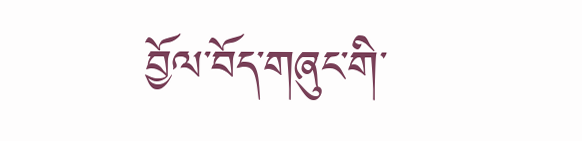བྱོལ་བོད་གཞུང་གི་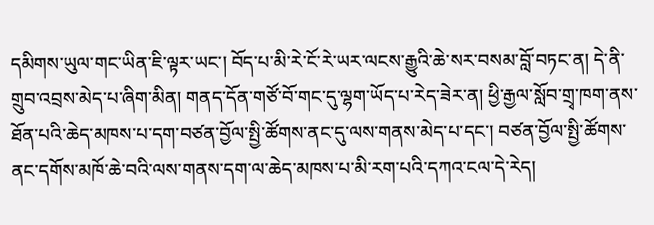དམིགས་ཡུལ་གང་ཡིན་ཇི་ལྟར་ཡང་། བོད་པ་མི་རེ་ངོ་རེ་ཡར་ལངས་རྒྱུའི་ཆེ་སར་བསམ་བློ་བཏང་ན། དེ་ནི་གྲུབ་འབྲས་མེད་པ་ཞིག་མིན། གནད་དོན་གཙོ་བོ་གང་དུ་ལྷག་ཡོད་པ་རེད་ཟེར་ན། ཕྱི་རྒྱལ་སློབ་གྲྭ་ཁག་ནས་ཐོན་པའི་ཆེད་མཁས་པ་དག་བཙན་བྱོལ་སྤྱི་ཚོགས་ནང་དུ་ལས་གནས་མེད་པ་དང་། བཙན་བྱོལ་སྤྱི་ཚོགས་ནང་དགོས་མཁོ་ཆེ་བའི་ལས་གནས་དག་ལ་ཆེད་མཁས་པ་མི་རག་པའི་དཀའ་ངལ་དེ་རེད།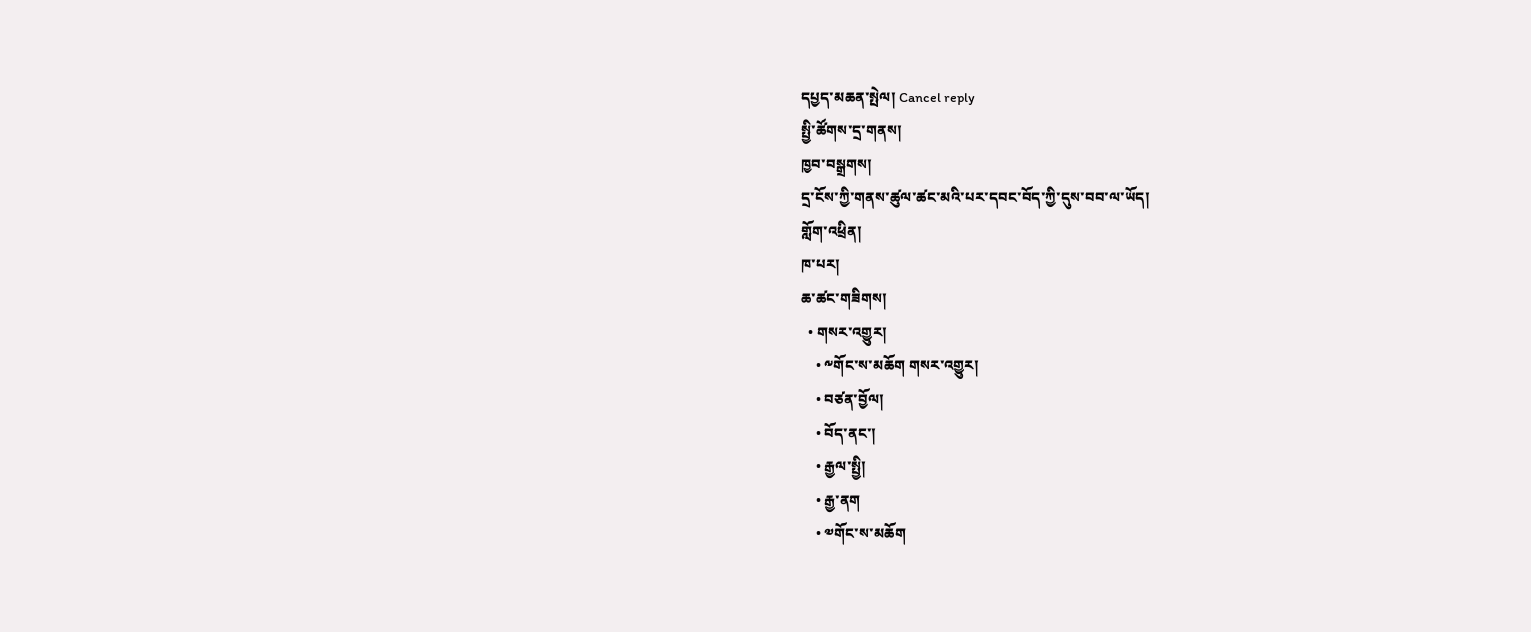དཔྱད་མཆན་སྤེལ། Cancel reply
སྤྱི་ཚོགས་དྲ་གནས།
ཁྱབ་བསྒྲགས།
དྲ་ངོས་ཀྱི་གནས་ཚུལ་ཚང་མའི་པར་དབང་བོད་ཀྱི་དུས་བབ་ལ་ཡོད།
གློག་འཕྲིན།
ཁ་པར།
ཆ་ཚང་གཟིགས།
  • གསར་འགྱུར།
    • ༸གོང་ས་མཆོག གསར་འགྱུར།
    • བཙན་བྱོལ།
    • བོད་ནང་།
    • རྒྱལ་སྤྱི།
    • རྒྱ་ནག
    • ༧གོང་ས་མཆོག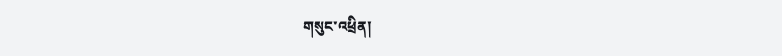གསུང་འཕྲིན།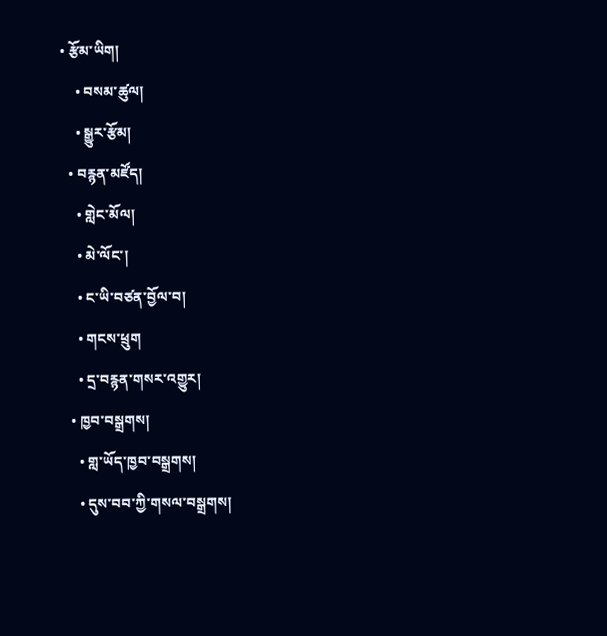• རྩོམ་ཡིག།
    • བསམ་ཚུལ།
    • སྒྱུར་རྩོམ།
  • བརྙན་མཛོད།
    • གླེང་མོལ།
    • མེ་ལོང་།
    • ང་ཡི་བཙན་བྱོལ་བ།
    • གངས་ཕྲུག
    • དྲ་བརྙན་གསར་འགྱུར།
  • ཁྱབ་བསྒྲགས།
    • གླ་ཡོད་ཁྱབ་བསྒྲགས།
    • དུས་བབ་ཀྱི་གསལ་བསྒྲགས།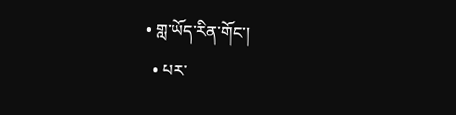• གླ་ཡོད་རིན་གོང་།
  • པར་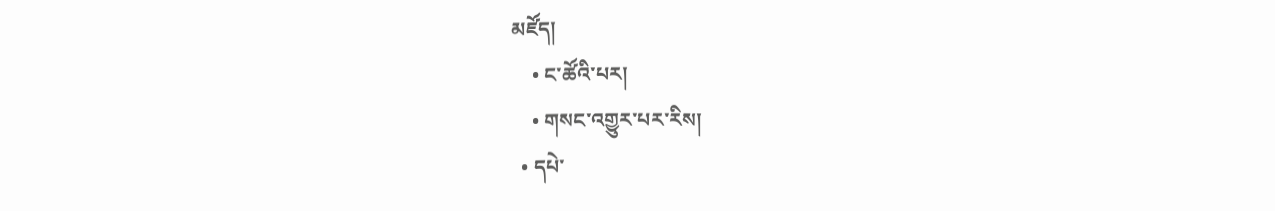མཛོད།
    • ང་ཚོའི་པར།
    • གསང་འགྱུར་པར་རིས།
  • དཔེ་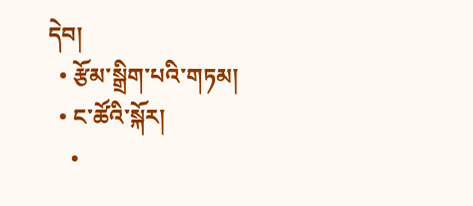དེབ།
  • རྩོམ་སྒྲིག་པའི་གཏམ།
  • ང་ཚོའི་སྐོར།
    •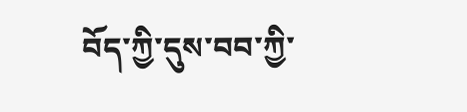བོད་ཀྱི་དུས་བབ་ཀྱི་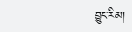བྱུང་རིམ།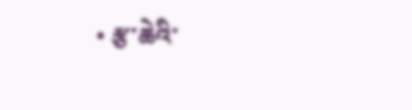• རྩ་ཆེའི་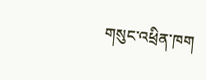གསུང་འཕྲིན་ཁག